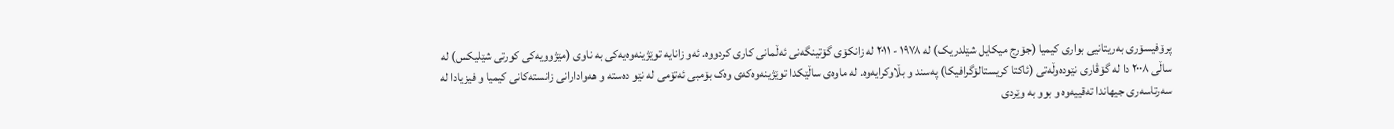پرۆفیسۆری بەریتانیی بواری کیمیا (جۆرج میکایل شێلدریک) لە ١٩٧٨ - ٢٠١١ لە زانکۆی گۆتینگەنی ئەڵمانی کاری کردووە. ئەو زانایە توێژینەوەیەکی بە ناوی (مێژوویەکی کورتی شێلیکس) لە ساڵی ٢٠٠٨ دا لە گۆڤاری نێودەوڵەتی (ئاکتا کریستالۆگرافیکا) پەسند و بڵاوکرایەوە. لە ماوەی ساڵێکدا توێژینەوەکەی وەک بۆمبی ئەتۆمی لە نێو دەستە و هەوادارانی زانستەکانی کیمیا و فیزیادا لە سەرتاسەری جیهاندا تەقییەوە و بوو بە وێردی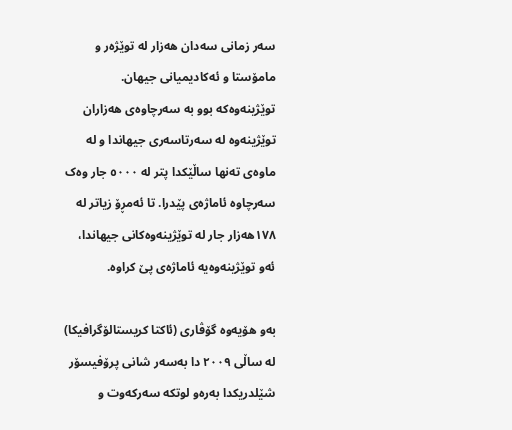سەر زمانی سەدان هەزار لە توێژەر و مامۆستا و ئەکادیمیانی جیهان. توێژینەوەکە بوو بە سەرچاوەی هەزاران توێژینەوە لە سەرتاسەری جیهاندا و لە ماوەی تەنها ساڵێکدا پتر لە ٥٠٠٠ جار وەک سەرچاوە ئاماژەی پێدرا. تا ئەمڕۆ زیاتر لە ١٧٨هەزار جار لە توێژینەوەکانی جیهاندا، ئەو توێژینەوەیە ئاماژەی پێ کراوە.

بەو هۆیەوە گۆڤاری (ئاکتا کریستالۆگرافیکا) لە ساڵی ۲٠٠۹ دا بەسەر شانی پرۆفیسۆر شێلدریکدا بەرەو لوتکە سەرکەوت و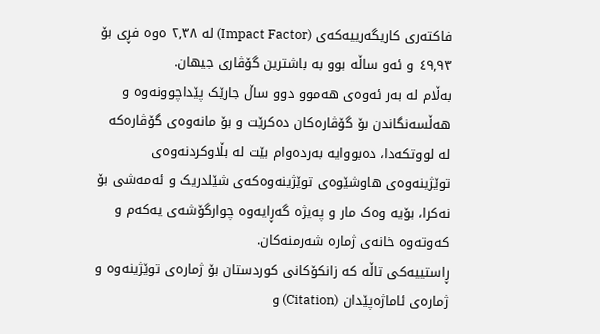فاکتەری کاریگەرییەکەی (Impact Factor) لە ٢,٣٨ ەوە فڕی بۆ ٤٩,٩٣ و ئەو ساڵە بوو بە باشترین گۆڤاری جیهان.
بەڵام لە بەر ئەوەی هەموو دوو ساڵ جارێک پێداچوونەوە و هەڵسەنگاندن بۆ گۆڤارەکان دەکرێت و بۆ مانەوەی گۆڤارەکە لە لووتکەدا، دەبووایە بەردەوام بێت لە بڵاوکردنەوەی توێژینەوەی هاوشێوەی توێژینەوەکەی شێلدریک و ئەمەشی بۆ نەکرا، بۆیە وەک مار و پەیژە گەڕایەوە چوارگۆشەی یەکەم و کەوتەوە خانەی ژمارە شەرمنەکان.
ڕاستییەکی تاڵە کە زانکۆکانی کوردستان بۆ ژمارەی توێژینەوە و ژمارەی ئاماژەپێدان (Citation) و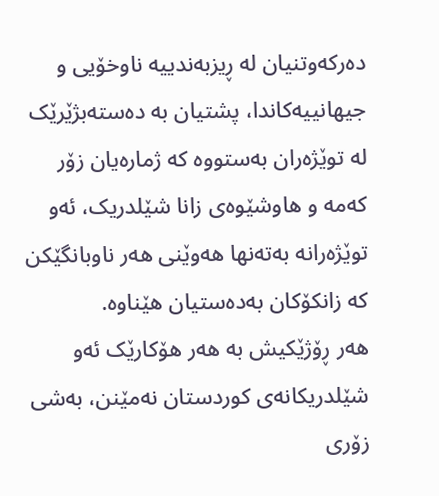دەرکەوتنیان لە ڕیزبەندییە ناوخۆیی و جیهانییەکاندا، پشتیان بە دەستەبژێرێک لە توێژەران بەستووە کە ژمارەیان زۆر کەمە و هاوشێوەی زانا شێلدریک، ئەو توێژەرانە بەتەنها هەوێنی هەر ناوبانگێکن کە زانکۆکان بەدەستیان هێناوە.
هەر ڕۆژێکیش بە هەر هۆکارێک ئەو شێلدریکانەی کوردستان نەمێنن، بەشی زۆری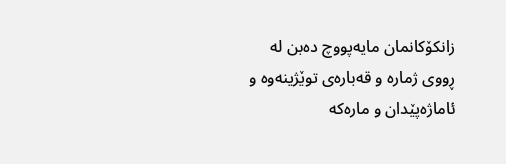زانکۆکانمان مایەپووچ دەبن لە ڕووی ژمارە و قەبارەی توێژینەوە و ئاماژەپێدان و مارەکە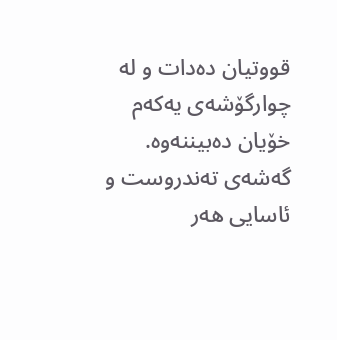قووتیان دەدات و لە چوارگۆشەی یەکەم خۆیان دەبیننەوە.
گەشەی تەندروست و ئاسایی هەر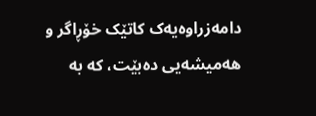دامەزراوەیەک کاتێک خۆڕاگر و هەمیشەیی دەبێت، کە بە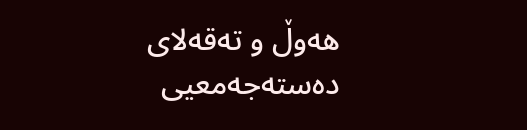هەوڵ و تەقەلای دەستەجەمعیی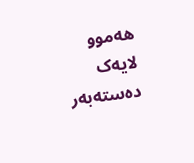هەموو لایەک دەستەبەر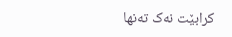کرابێت نەک تەنها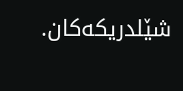شێلدریکەکان.